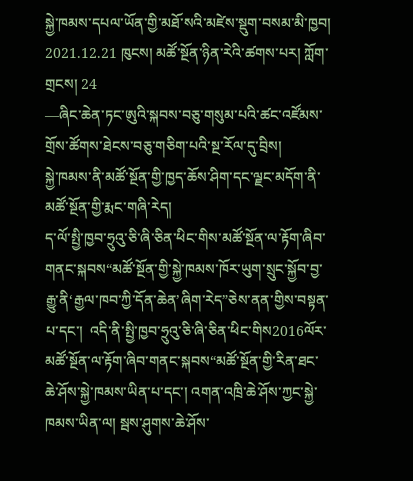སྐྱེ་ཁམས་དཔལ་ཡོན་གྱི་མཐོ་སའི་མཛེས་སྡུག་བསམ་མི་ཁྱབ།
2021.12.21 ཁུངས། མཚོ་སྔོན་ཉིན་རེའི་ཚགས་པར། ཀློག་གྲངས། 24
—ཞིང་ཆེན་ཏང་ཨུའི་སྐབས་བཅུ་གསུམ་པའི་ཚང་འཛོམས་གྲོས་ཚོགས་ཐེངས་བཅུ་གཅིག་པའི་སྔ་རོལ་དུ་བྲིས།
སྐྱེ་ཁམས་ནི་མཚོ་སྔོན་གྱི་ཁྱད་ཆོས་ཤིག་དང་ལྗང་མདོག་ནི་མཚོ་སྔོན་གྱི་རྨང་གཞི་རེད།
ད་ལོ་སྤྱི་ཁྱབ་ཧྲུའུ་ཅི་ཞི་ཅིན་ཕིང་གིས་མཚོ་སྔོན་ལ་རྟོག་ཞིབ་གནང་སྐབས“མཚོ་སྔོན་གྱི་སྐྱེ་ཁམས་ཁོར་ཡུག་སྲུང་སྐྱོབ་བྱ་རྒྱུ་ནི‘རྒྱལ་ཁབ་ཀྱི་དོན་ཆེན’ཞིག་རེད”ཅེས་ནན་གྱིས་བསྟན་པ་དང་།  འདི་ནི་སྤྱི་ཁྱབ་ཧྲུའུ་ཅི་ཞི་ཅིན་ཕིང་གིས2016ལོར་མཚོ་སྔོན་ལ་རྟོག་ཞིབ་གནང་སྐབས“མཚོ་སྔོན་གྱི་རིན་ཐང་ཆེ་ཤོས་སྐྱེ་ཁམས་ཡིན་པ་དང་། འགན་འཁྲི་ཆེ་ཤོས་ཀྱང་སྐྱེ་ཁམས་ཡིན་ལ། སྦས་ཤུགས་ཆེ་ཤོས་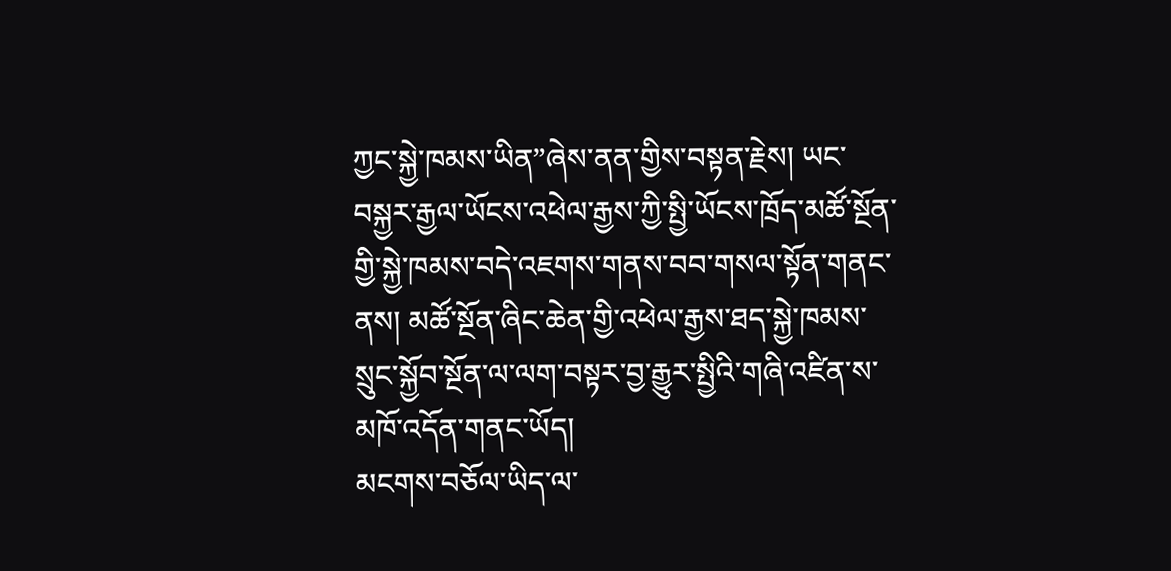ཀྱང་སྐྱེ་ཁམས་ཡིན”ཞེས་ནན་གྱིས་བསྟན་རྗེས། ཡང་བསྐྱར་རྒྱལ་ཡོངས་འཕེལ་རྒྱས་ཀྱི་སྤྱི་ཡོངས་ཁྲོད་མཚོ་སྔོན་གྱི་སྐྱེ་ཁམས་བདེ་འཇགས་གནས་བབ་གསལ་སྟོན་གནང་ནས། མཚོ་སྔོན་ཞིང་ཆེན་གྱི་འཕེལ་རྒྱས་ཐད་སྐྱེ་ཁམས་སྲུང་སྐྱོབ་སྔོན་ལ་ལག་བསྟར་བྱ་རྒྱུར་སྤྱིའི་གཞི་འཛིན་ས་མཁོ་འདོན་གནང་ཡོད།
མངགས་བཅོལ་ཡིད་ལ་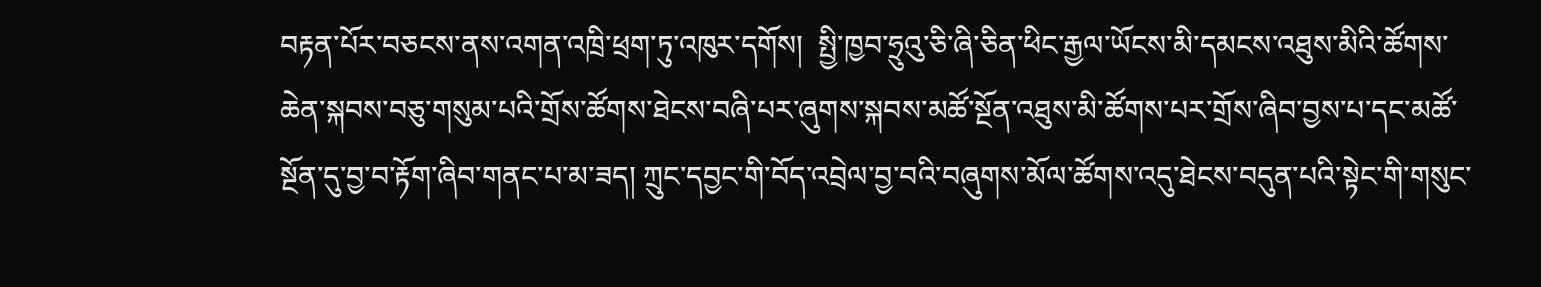བརྟན་པོར་བཅངས་ནས་འགན་འཁྲི་ཕྲག་ཏུ་འཁུར་དགོས།  སྤྱི་ཁྱབ་ཧྲུའུ་ཅི་ཞི་ཅིན་ཕིང་རྒྱལ་ཡོངས་མི་དམངས་འཐུས་མིའི་ཚོགས་ཆེན་སྐབས་བཅུ་གསུམ་པའི་གྲོས་ཚོགས་ཐེངས་བཞི་པར་ཞུགས་སྐབས་མཚོ་སྔོན་འཐུས་མི་ཚོགས་པར་གྲོས་ཞིབ་བྱས་པ་དང་མཚོ་སྔོན་དུ་བྱ་བ་རྟོག་ཞིབ་གནང་པ་མ་ཟད། ཀྲུང་དབྱང་གི་བོད་འབྲེལ་བྱ་བའི་བཞུགས་མོལ་ཚོགས་འདུ་ཐེངས་བདུན་པའི་སྟེང་གི་གསུང་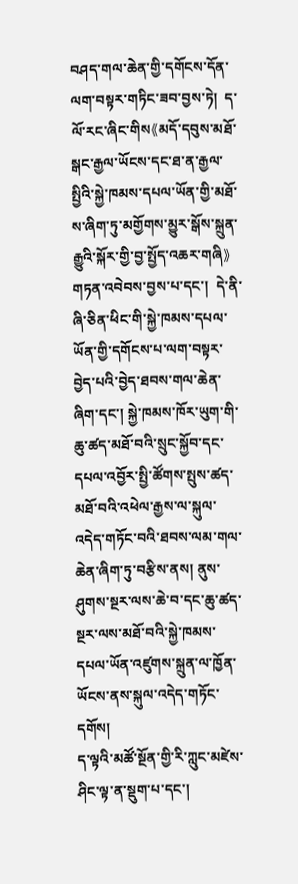བཤད་གལ་ཆེན་གྱི་དགོངས་དོན་ལག་བསྟར་གཏིང་ཟབ་བྱས་ཏེ།  ད་ལོ་རང་ཞིང་གིས《མདོ་དབུས་མཐོ་སྒང་རྒྱལ་ཡོངས་དང་ཐ་ན་རྒྱལ་སྤྱིའི་སྐྱེ་ཁམས་དཔལ་ཡོན་གྱི་མཐོ་ས་ཞིག་ཏུ་མགྱོགས་མྱུར་སྒོས་སྐྲུན་རྒྱུའི་སྐོར་གྱི་བྱ་སྤྱོད་འཆར་གཞི》གཏན་འབེབས་བྱས་པ་དང་།  དེ་ནི་ཞི་ཅིན་ཕིང་གི་སྐྱེ་ཁམས་དཔལ་ཡོན་གྱི་དགོངས་པ་ལག་བསྟར་བྱེད་པའི་བྱེད་ཐབས་གལ་ཆེན་ཞིག་དང་། སྐྱེ་ཁམས་ཁོར་ཡུག་གི་ཆུ་ཚད་མཐོ་བའི་སྲུང་སྐྱོབ་དང་དཔལ་འབྱོར་སྤྱི་ཚོགས་སྤུས་ཚད་མཐོ་བའི་འཕེལ་རྒྱས་ལ་སྐུལ་འདེད་གཏོང་བའི་ཐབས་ལམ་གལ་ཆེན་ཞིག་ཏུ་བརྩིས་ནས། ནུས་ཤུགས་སྔར་ལས་ཆེ་བ་དང་ཆུ་ཚད་སྔར་ལས་མཐོ་བའི་སྐྱེ་ཁམས་དཔལ་ཡོན་འཛུགས་སྐྲུན་ལ་ཁྱོན་ཡོངས་ནས་སྐུལ་འདེད་གཏོང་དགོས།
ད་ལྟའི་མཚོ་སྔོན་གྱི་རི་ཀླུང་མཛེས་ཤིང་ལྟ་ན་སྡུག་པ་དང་།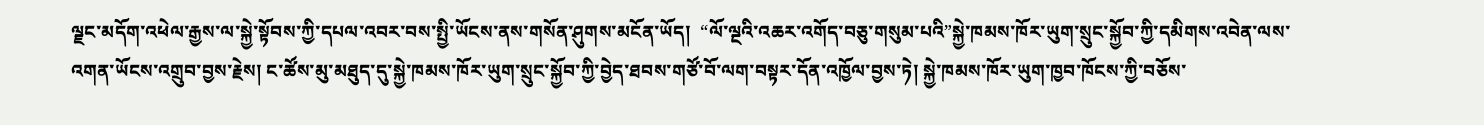ལྗང་མདོག་འཕེལ་རྒྱས་ལ་སྐྱེ་སྟོབས་ཀྱི་དཔལ་འབར་བས་སྤྱི་ཡོངས་ནས་གསོན་ཤུགས་མངོན་ཡོད།  “ལོ་ལྔའི་འཆར་འགོད་བཅུ་གསུམ་པའི”སྐྱེ་ཁམས་ཁོར་ཡུག་སྲུང་སྐྱོབ་ཀྱི་དམིགས་འབེན་ལས་འགན་ཡོངས་འགྲུབ་བྱས་རྗེས། ང་ཚོས་མུ་མཐུད་དུ་སྐྱེ་ཁམས་ཁོར་ཡུག་སྲུང་སྐྱོབ་ཀྱི་བྱེད་ཐབས་གཙོ་བོ་ལག་བསྟར་དོན་འཁྱོལ་བྱས་ཏེ། སྐྱེ་ཁམས་ཁོར་ཡུག་ཁྱབ་ཁོངས་ཀྱི་བཅོས་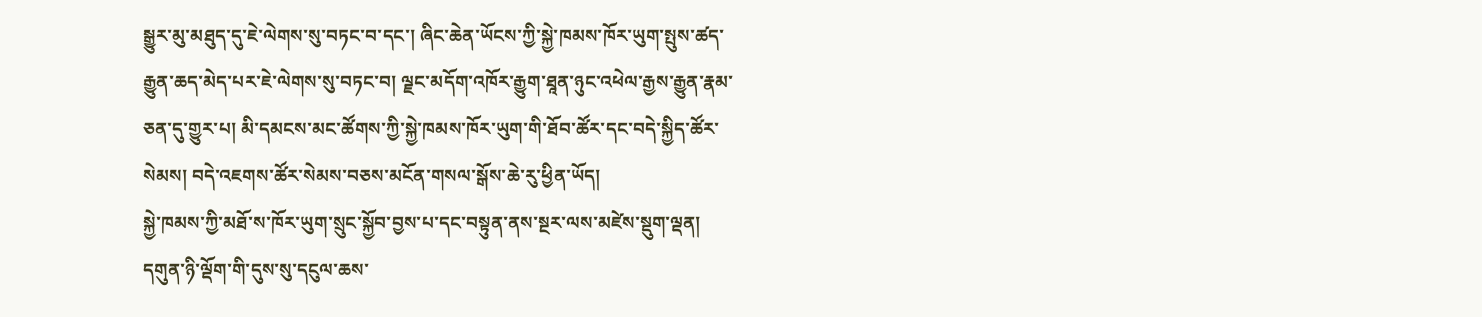སྒྱུར་མུ་མཐུད་དུ་ཇེ་ལེགས་སུ་བཏང་བ་དང་། ཞིང་ཆེན་ཡོངས་ཀྱི་སྐྱེ་ཁམས་ཁོར་ཡུག་སྤུས་ཚད་རྒྱུན་ཆད་མེད་པར་ཇེ་ལེགས་སུ་བཏང་བ། ལྗང་མདོག་འཁོར་རྒྱུག་ཐཱན་ཉུང་འཕེལ་རྒྱས་རྒྱུན་རྣམ་ཅན་དུ་གྱུར་པ། མི་དམངས་མང་ཚོགས་ཀྱི་སྐྱེ་ཁམས་ཁོར་ཡུག་གི་ཐོབ་ཚོར་དང་བདེ་སྐྱིད་ཚོར་སེམས། བདེ་འཇགས་ཚོར་སེམས་བཅས་མངོན་གསལ་སྒོས་ཆེ་རུ་ཕྱིན་ཡོད།
སྐྱེ་ཁམས་ཀྱི་མཐོ་ས་ཁོར་ཡུག་སྲུང་སྐྱོབ་བྱས་པ་དང་བསྟུན་ནས་སྔར་ལས་མཛེས་སྡུག་ལྡན།
དགུན་ཉི་ལྡོག་གི་དུས་སུ་དངུལ་ཆས་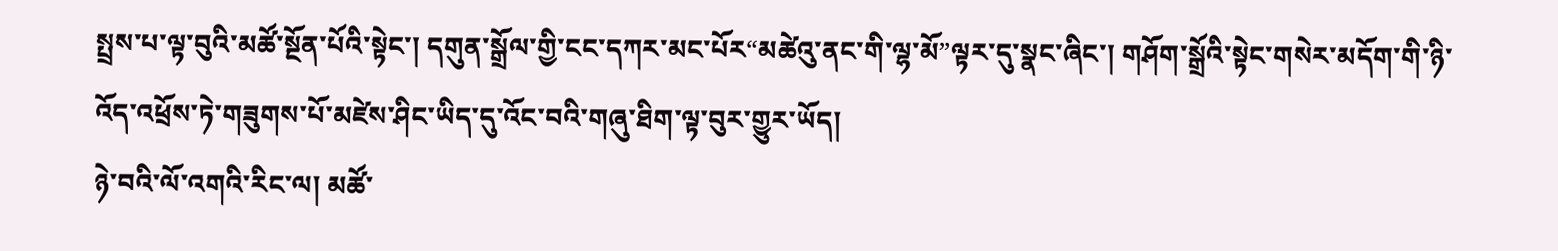སྤྲས་པ་ལྟ་བུའི་མཚོ་སྔོན་པོའི་སྟེང་། དགུན་སྒྲོལ་གྱི་ངང་དཀར་མང་པོར“མཚེའུ་ནང་གི་ལྷ་མོ”ལྟར་དུ་སྣང་ཞིང་། གཤོག་སྒྲོའི་སྟེང་གསེར་མདོག་གི་ཉི་འོད་འཕྲོས་ཏེ་གཟུགས་པོ་མཛེས་ཤིང་ཡིད་དུ་འོང་བའི་གཞུ་ཐིག་ལྟ་བུར་གྱུར་ཡོད།
ཉེ་བའི་ལོ་འགའི་རིང་ལ། མཚོ་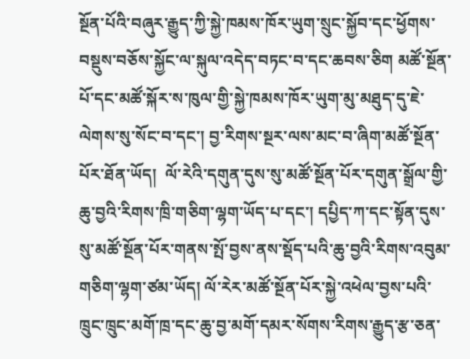སྔོན་པོའི་བཞུར་རྒྱུད་ཀྱི་སྐྱེ་ཁམས་ཁོར་ཡུག་སྲུང་སྐྱོབ་དང་ཕྱོགས་བསྡུས་བཅོས་སྐྱོང་ལ་སྐུལ་འདེད་བཏང་བ་དང་ཆབས་ཅིག མཚོ་སྔོན་པོ་དང་མཚོ་སྐོར་ས་ཁུལ་གྱི་སྐྱེ་ཁམས་ཁོར་ཡུག་མུ་མཐུད་དུ་ཇེ་ལེགས་སུ་སོང་བ་དང་། བྱ་རིགས་སྔར་ལས་མང་བ་ཞིག་མཚོ་སྔོན་པོར་ཐོན་ཡོད།  ལོ་རེའི་དགུན་དུས་སུ་མཚོ་སྔོན་པོར་དགུན་སྒྲོལ་གྱི་ཆུ་བྱའི་རིགས་ཁྲི་གཅིག་ལྷག་ཡོད་པ་དང་། དཔྱིད་ཀ་དང་སྟོན་དུས་སུ་མཚོ་སྔོན་པོར་གནས་སྤོ་བྱས་ནས་སྡོད་པའི་ཆུ་བྱའི་རིགས་འབུམ་གཅིག་ལྷག་ཙམ་ཡོད། ལོ་རེར་མཚོ་སྔོན་པོར་སྐྱེ་འཕེལ་བྱས་པའི་ཁྲུང་ཁྲུང་མགོ་ཁྲ་དང་ཆུ་བྱ་མགོ་དམར་སོགས་རིགས་རྒྱུད་རྩ་ཅན་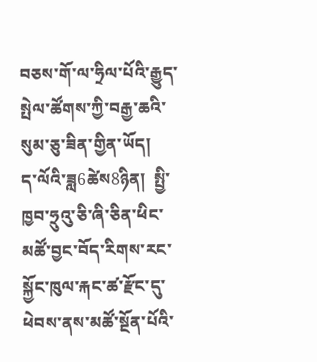བཅས་གོ་ལ་ཧྲིལ་པོའི་རྒྱུད་སྤེལ་ཚོགས་ཀྱི་བརྒྱ་ཆའི་སུམ་ཅུ་ཟིན་གྱིན་ཡོད།
ད་ལོའི་ཟླ6ཚེས8ཉིན།  སྤྱི་ཁྱབ་ཧྲུའུ་ཅི་ཞི་ཅིན་ཕིང་མཚོ་བྱང་བོད་རིགས་རང་སྐྱོང་ཁུལ་རྐང་ཚ་རྫོང་དུ་ཕེབས་ནས་མཚོ་སྔོན་པོའི་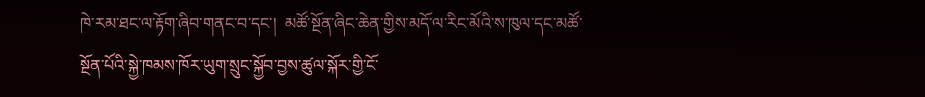ཁེ་རམ་ཐང་ལ་རྟོག་ཞིབ་གནང་བ་དང་།  མཚོ་སྔོན་ཞིང་ཆེན་གྱིས་མདོ་ལ་རིང་མོའི་ས་ཁུལ་དང་མཚོ་སྔོན་པོའི་སྐྱེ་ཁམས་ཁོར་ཡུག་སྲུང་སྐྱོབ་བྱས་ཚུལ་སྐོར་གྱི་ངོ་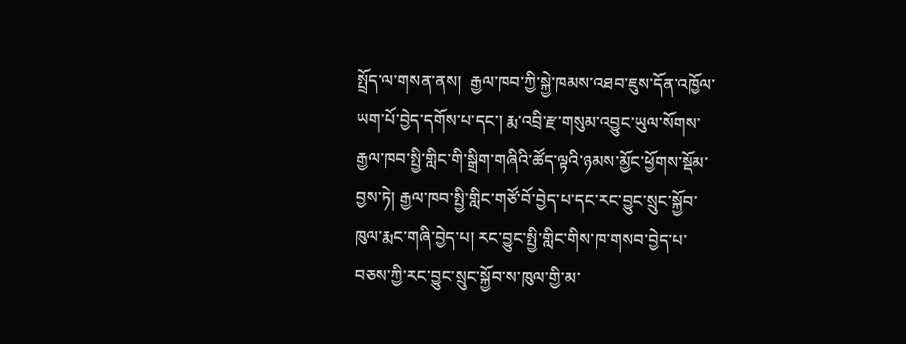སྤྲོད་ལ་གསན་ནས།  རྒྱལ་ཁབ་ཀྱི་སྐྱེ་ཁམས་འཐབ་ཇུས་དོན་འཁྱོལ་ཡག་པོ་བྱེད་དགོས་པ་དང་། རྨ་འབྲི་རྫ་གསུམ་འབྱུང་ཡུལ་སོགས་རྒྱལ་ཁབ་སྤྱི་གླིང་གི་སྒྲིག་གཞིའི་ཚོད་ལྟའི་ཉམས་མྱོང་ཕྱོགས་སྡོམ་བྱས་ཏེ། རྒྱལ་ཁབ་སྤྱི་གླིང་གཙོ་བོ་བྱེད་པ་དང་རང་བྱུང་སྲུང་སྐྱོབ་ཁུལ་རྨང་གཞི་བྱེད་པ། རང་བྱུང་སྤྱི་གླིང་གིས་ཁ་གསབ་བྱེད་པ་བཅས་ཀྱི་རང་བྱུང་སྲུང་སྐྱོབ་ས་ཁུལ་གྱི་མ་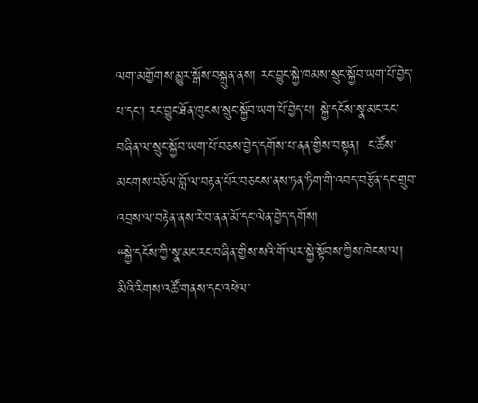ལག་མགྱོགས་མྱུར་སྒོས་བསྐྲུན་ནས། རང་བྱུང་སྐྱེ་ཁམས་སྲུང་སྐྱོབ་ཡག་པོ་བྱེད་པ་དང་། རང་བྱུང་ཐོན་ཁུངས་སྲུང་སྐྱོབ་ཡག་པོ་བྱེད་པ། སྐྱེ་དངོས་སྣ་མང་རང་བཞིན་ལ་སྲུང་སྐྱོབ་ཡག་པོ་བཅས་བྱེད་དགོས་པ་ནན་གྱིས་བསྟན།  ང་ཚོས་མངགས་བཅོལ་བློ་ལ་བརྟན་པོར་བཅངས་ནས་ཏན་ཏིག་གི་འབད་བརྩོན་དང་གྲུབ་འབྲས་ལ་བརྟེན་ནས་རེ་བ་ནན་མོ་དང་ལེན་བྱེད་དགོས།
“སྐྱེ་དངོས་ཀྱི་སྣ་མང་རང་བཞིན་གྱིས་སའི་གོ་ལར་སྐྱེ་སྟོབས་ཀྱིས་ཁེངས་ལ། མིའི་རིགས་འཚོ་གནས་དང་འཕེལ་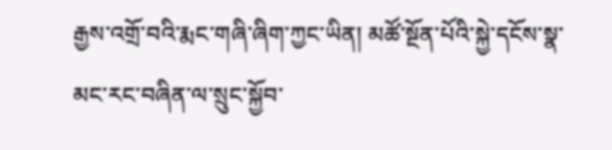རྒྱས་འགྲོ་བའི་རྨང་གཞི་ཞིག་ཀྱང་ཡིན། མཚོ་སྔོན་པོའི་སྐྱེ་དངོས་སྣ་མང་རང་བཞིན་ལ་སྲུང་སྐྱོབ་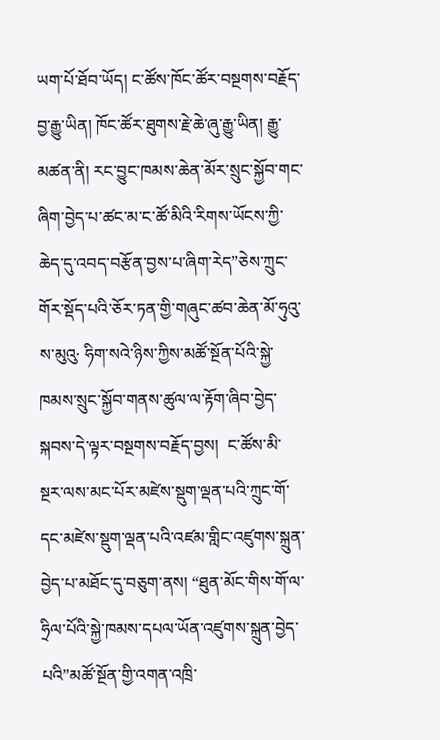ཡག་པོ་ཐོབ་ཡོད། ང་ཚོས་ཁོང་ཚོར་བསྔགས་བརྗོད་བྱ་རྒྱུ་ཡིན། ཁོང་ཚོར་ཐུགས་རྗེ་ཆེ་ཞུ་རྒྱུ་ཡིན། རྒྱུ་མཚན་ནི། རང་བྱུང་ཁམས་ཆེན་མོར་སྲུང་སྐྱོབ་གང་ཞིག་བྱེད་པ་ཚང་མ་ང་ཚོ་མིའི་རིགས་ཡོངས་ཀྱི་ཆེད་དུ་འབད་བརྩོན་བྱས་པ་ཞིག་རེད”ཅེས་ཀྲུང་གོར་སྡོད་པའི་ཅོར་ཏན་གྱི་གཞུང་ཚབ་ཆེན་མོ་ཧུའུ་ས་མུའུ· ཧིག་སའེ་ཉིས་ཀྱིས་མཚོ་སྔོན་པོའི་སྐྱེ་ཁམས་སྲུང་སྐྱོབ་གནས་ཚུལ་ལ་རྟོག་ཞིབ་བྱེད་སྐབས་དེ་ལྟར་བསྔགས་བརྗོད་བྱས།  ང་ཚོས་མི་སྔར་ལས་མང་པོར་མཛེས་སྡུག་ལྡན་པའི་ཀྲུང་གོ་དང་མཛེས་སྡུག་ལྡན་པའི་འཛམ་གླིང་འཛུགས་སྐྲུན་བྱེད་པ་མཐོང་དུ་བཅུག་ནས། “ཐུན་མོང་གིས་གོ་ལ་ཧྲིལ་པོའི་སྐྱེ་ཁམས་དཔལ་ཡོན་འཛུགས་སྐྲུན་བྱེད་པའི”མཚོ་སྔོན་གྱི་འགན་འཁྲི་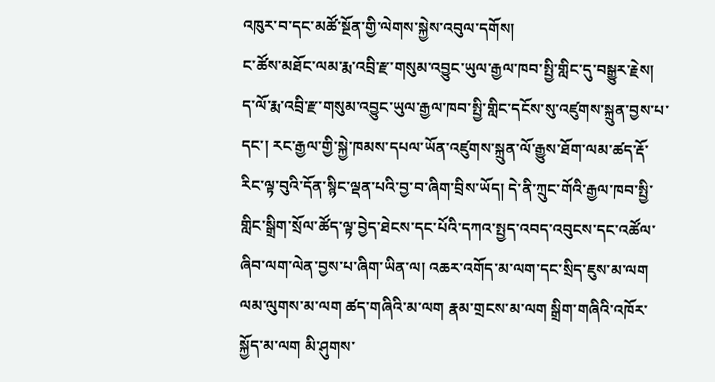འཁུར་བ་དང་མཚོ་སྔོན་གྱི་ལེགས་སྐྱེས་འབུལ་དགོས།
ང་ཚོས་མཐོང་ལམ་རྨ་འབྲི་རྫ་གསུམ་འབྱུང་ཡུལ་རྒྱལ་ཁབ་སྤྱི་གླིང་དུ་བསྒྱུར་རྗེས། ད་ལོ་རྨ་འབྲི་རྫ་གསུམ་འབྱུང་ཡུལ་རྒྱལ་ཁབ་སྤྱི་གླིང་དངོས་སུ་འཛུགས་སྐྲུན་བྱས་པ་དང་། རང་རྒྱལ་གྱི་སྐྱེ་ཁམས་དཔལ་ཡོན་འཛུགས་སྐྲུན་ལོ་རྒྱུས་ཐོག་ལམ་ཚད་རྡོ་རིང་ལྟ་བུའི་དོན་སྙིང་ལྡན་པའི་བྱ་བ་ཞིག་བྲིས་ཡོད། དེ་ནི་ཀྲུང་གོའི་རྒྱལ་ཁབ་སྤྱི་གླིང་སྒྲིག་སྲོལ་ཚོད་ལྟ་བྱེད་ཐེངས་དང་པོའི་དཀའ་སྤྱད་འབད་འབུངས་དང་འཚོལ་ཞིབ་ལག་ལེན་བྱས་པ་ཞིག་ཡིན་ལ། འཆར་འགོད་མ་ལག་དང་སྲིད་ཇུས་མ་ལག ལམ་ལུགས་མ་ལག ཚད་གཞིའི་མ་ལག རྣམ་གྲངས་མ་ལག སྒྲིག་གཞིའི་འཁོར་སྐྱོད་མ་ལག མི་ཤུགས་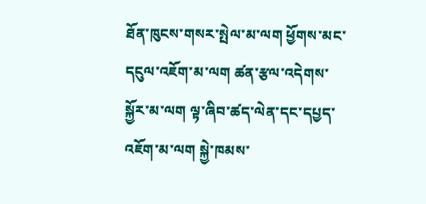ཐོན་ཁུངས་གསར་སྤེལ་མ་ལག ཕྱོགས་མང་དངུལ་འཇོག་མ་ལག ཚན་རྩལ་འདེགས་སྐྱོར་མ་ལག ལྟ་ཞིབ་ཚད་ལེན་དང་དཔྱད་འཇོག་མ་ལག སྐྱེ་ཁམས་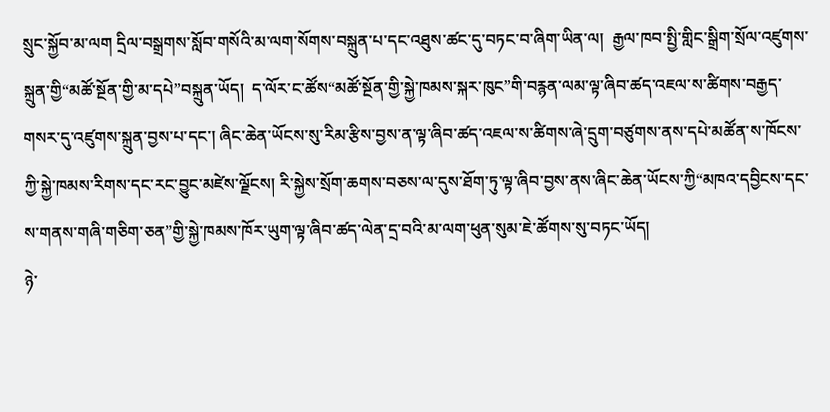སྲུང་སྐྱོབ་མ་ལག དྲིལ་བསྒྲགས་སློབ་གསོའི་མ་ལག་སོགས་བསྐྲུན་པ་དང་འཐུས་ཚང་དུ་བཏང་བ་ཞིག་ཡིན་ལ།  རྒྱལ་ཁབ་སྤྱི་གླིང་སྒྲིག་སྲོལ་འཛུགས་སྐྲུན་གྱི“མཚོ་སྔོན་གྱི་མ་དཔེ”བསྐྲུན་ཡོད།  ད་ལོར་ང་ཚོས“མཚོ་སྔོན་གྱི་སྐྱེ་ཁམས་སྐར་ཁུང”གི་བརྙན་ལམ་ལྟ་ཞིབ་ཚད་འཇལ་ས་ཚིགས་བརྒྱད་གསར་དུ་འཛུགས་སྐྲུན་བྱས་པ་དང་། ཞིང་ཆེན་ཡོངས་སུ་རིམ་རྩིས་བྱས་ན་ལྟ་ཞིབ་ཚད་འཇལ་ས་ཚིགས་ཞེ་དྲུག་བཙུགས་ནས་དཔེ་མཚོན་ས་ཁོངས་ཀྱི་སྐྱེ་ཁམས་རིགས་དང་རང་བྱུང་མཛེས་ལྗོངས། རི་སྐྱེས་སྲོག་ཆགས་བཅས་ལ་དུས་ཐོག་ཏུ་ལྟ་ཞིབ་བྱས་ནས་ཞིང་ཆེན་ཡོངས་ཀྱི“མཁའ་དབྱིངས་དང་ས་གནས་གཞི་གཅིག་ཅན”གྱི་སྐྱེ་ཁམས་ཁོར་ཡུག་ལྟ་ཞིབ་ཚད་ལེན་དྲ་བའི་མ་ལག་ཕུན་སུམ་ཇེ་ཚོགས་སུ་བཏང་ཡོད།
ཉེ་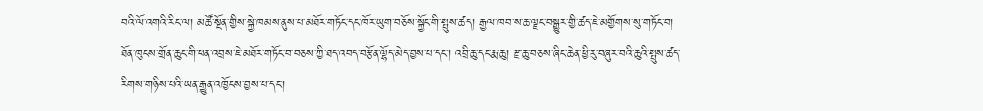བའི་ལོ་འགའི་རིང་ལ། མཚོ་སྔོན་གྱིས་སྐྱེ་ཁམས་ནུས་པ་མཐོར་གཏོང་དང་ཁོར་ཡུག་བཅོས་སྐྱོང་གི་སྤུས་ཚད། རྒྱལ་ཁབ་ས་ཆ་ལྗང་བསྒྱུར་གྱི་ཚད་ཇེ་མགྱོགས་སུ་གཏོང་བ། ཐོན་ཁུངས་གྲོན་ཆུང་གི་ཕན་འབྲས་ཇེ་མཐོར་གཏོང་བ་བཅས་ཀྱི་ཐད་འབད་བརྩོན་ལྷོད་མེད་བྱས་པ་དང་། འབྲི་ཆུ་དང་རྨ་ཆུ། རྫ་ཆུ་བཅས་ཞིང་ཆེན་ཕྱི་རུ་བཞུར་བའི་ཆུའི་སྤུས་ཚད་རིགས་གཉིས་པའི་ཡན་རྒྱུན་འཁྱོངས་བྱས་པ་དང་།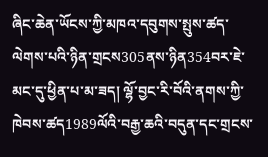ཞིང་ཆེན་ཡོངས་ཀྱི་མཁའ་དབུགས་སྤུས་ཚད་ལེགས་པའི་ཉིན་གྲངས305ནས་ཉིན354བར་ཇེ་མང་དུ་ཕྱིན་པ་མ་ཟད། ལྷོ་བྱང་རི་བོའི་ནགས་ཀྱི་ཁེབས་ཚད1989ལོའི་བརྒྱ་ཆའི་བདུན་དང་གྲངས་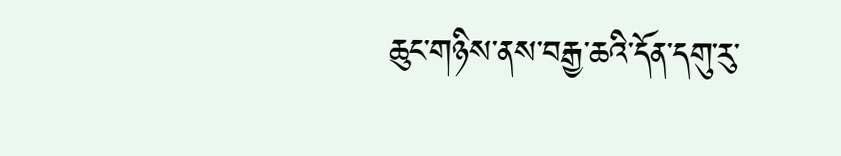ཆུང་གཉིས་ནས་བརྒྱ་ཆའི་དོན་དགུ་རུ་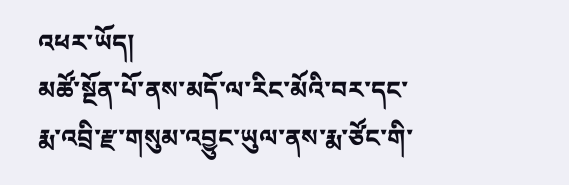འཕར་ཡོད།
མཚོ་སྔོན་པོ་ནས་མདོ་ལ་རིང་མོའི་བར་དང་རྨ་འབྲི་རྫ་གསུམ་འབྱུང་ཡུལ་ནས་རྨ་ཙོང་གི་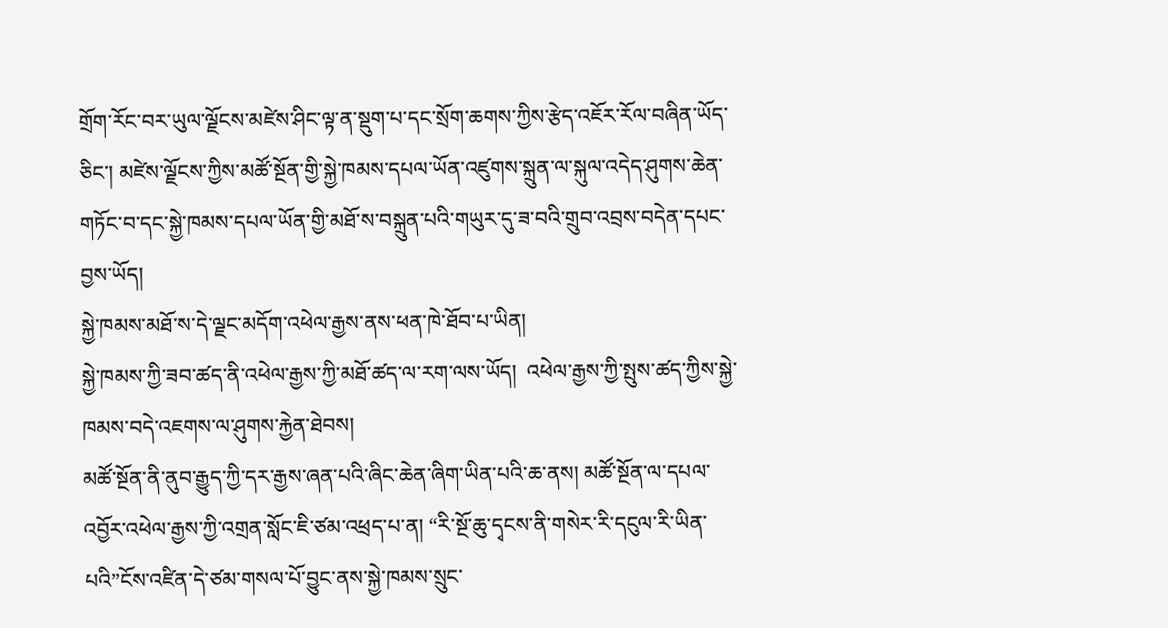གྲོག་རོང་བར་ཡུལ་ལྗོངས་མཛེས་ཤིང་ལྟ་ན་སྡུག་པ་དང་སྲོག་ཆགས་ཀྱིས་རྩེད་འཇོར་རོལ་བཞིན་ཡོད་ཅིང་། མཛེས་ལྗོངས་ཀྱིས་མཚོ་སྔོན་གྱི་སྐྱེ་ཁམས་དཔལ་ཡོན་འཛུགས་སྐྲུན་ལ་སྐུལ་འདེད་ཤུགས་ཆེན་གཏོང་བ་དང་སྐྱེ་ཁམས་དཔལ་ཡོན་གྱི་མཐོ་ས་བསྐྲུན་པའི་གཡུར་དུ་ཟ་བའི་གྲུབ་འབྲས་བདེན་དཔང་བྱས་ཡོད།
སྐྱེ་ཁམས་མཐོ་ས་དེ་ལྗང་མདོག་འཕེལ་རྒྱས་ནས་ཕན་ཁེ་ཐོབ་པ་ཡིན།
སྐྱེ་ཁམས་ཀྱི་ཟབ་ཚད་ནི་འཕེལ་རྒྱས་ཀྱི་མཐོ་ཚད་ལ་རག་ལས་ཡོད།  འཕེལ་རྒྱས་ཀྱི་སྤུས་ཚད་ཀྱིས་སྐྱེ་ཁམས་བདེ་འཇགས་ལ་ཤུགས་རྐྱེན་ཐེབས།
མཚོ་སྔོན་ནི་ནུབ་རྒྱུད་ཀྱི་དར་རྒྱས་ཞན་པའི་ཞིང་ཆེན་ཞིག་ཡིན་པའི་ཆ་ནས། མཚོ་སྔོན་ལ་དཔལ་འབྱོར་འཕེལ་རྒྱས་ཀྱི་འགྲན་སློང་ཇི་ཙམ་འཕྲད་པ་ན། “རི་སྔོ་ཆུ་དྭངས་ནི་གསེར་རི་དངུལ་རི་ཡིན་པའི”ངོས་འཛིན་དེ་ཙམ་གསལ་པོ་བྱུང་ནས་སྐྱེ་ཁམས་སྲུང་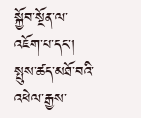སྐྱོབ་སྔོན་ལ་འཇོག་པ་དང་། སྤུས་ཚད་མཐོ་བའི་འཕེལ་རྒྱས་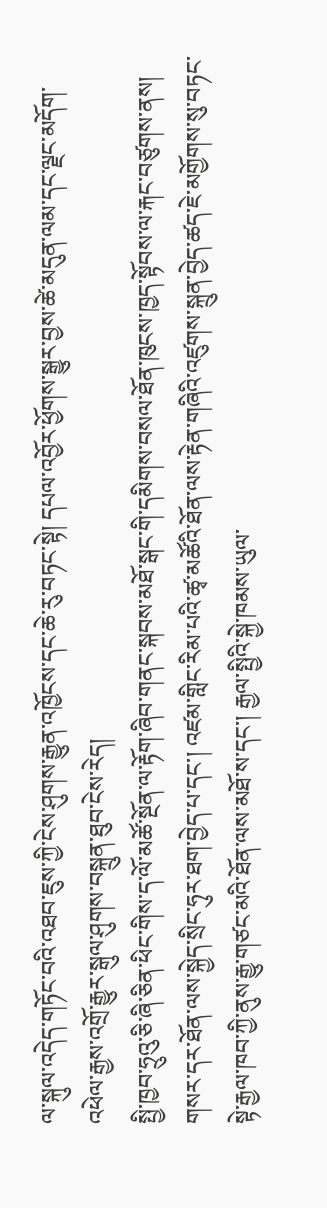ལ་སྐུལ་འདེད་གཏོང་བའི་འཐབ་ཇུས་ཀྱི་ངེས་ཤུགས་རྒྱུན་འཁྱོངས་དང་ཆེ་རུ་བཏང་སྟེ། དཔལ་འབྱོར་ཕྱོགས་སྒྱུར་བྱས་ཚེ་མདུན་ལམ་དང་ལྗང་མདོག་འཕེལ་རྒྱས་འགྲོ་རྒྱུར་སྒུལ་ཤུགས་བསྐྲུན་ཐུབ་ངེས་རེད།
སྤྱི་ཁྱབ་ཧྲུའུ་ཅི་ཞི་ཅིན་ཕིང་གིས་ད་ལོ་མཚོ་སྔོན་ལ་རྟོག་ཞིབ་གནང་སྐབས་མཐོ་སྒང་གི་དམིགས་བསལ་ཐོན་ཁུངས་ཁྱད་སྟོབས་ལ་རྐང་བཙུགས་ནས། གསར་དར་ཐོན་ལས་སྐྱེད་སྲིང་ཧུར་ཐག་བྱེད་པ་དང་། འཛམ་གླིང་རིམ་པའི་ཚྭ་མཚོའི་ཐོན་ལས་རྟེན་གཞིའི་འཛུགས་སྐྲུན་བྱེད་ཚད་ཇེ་མགྱོགས་སུ་བཏང་སྟེ་རྒྱལ་ཁབ་ཀྱི་ནུས་རྒྱུ་གཙང་མའི་ཐོན་ལས་མཐོ་ས་དང་། རྒྱལ་སྤྱིའི་སྐྱེ་ཁམས་ཡུལ་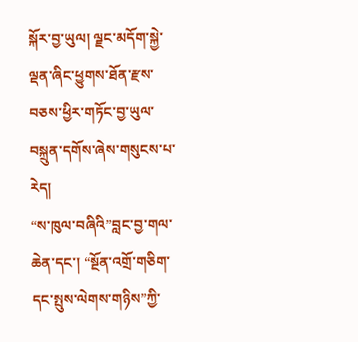སྐོར་བྱ་ཡུལ། ལྗང་མདོག་སྐྱེ་ལྡན་ཞིང་ཕྱུགས་ཐོན་རྫས་བཅས་ཕྱིར་གཏོང་བྱ་ཡུལ་བསྐྲུན་དགོས་ཞེས་གསུངས་པ་རེད།
“ས་ཁུལ་བཞིའི”བླང་བྱ་གལ་ཆེན་དང་། “སྔོན་འགྲོ་གཅིག་དང་སྤུས་ལེགས་གཉིས”ཀྱི་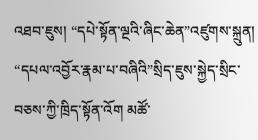འཐབ་ཇུས། “དཔེ་སྟོན་ལྔའི་ཞིང་ཆེན”འཛུགས་སྐྲུན། “དཔལ་འབྱོར་རྣམ་པ་བཞིའི”སྲིད་ཇུས་སྐྱེད་སྲིང་བཅས་ཀྱི་ཁྲིད་སྟོན་འོག མཚོ་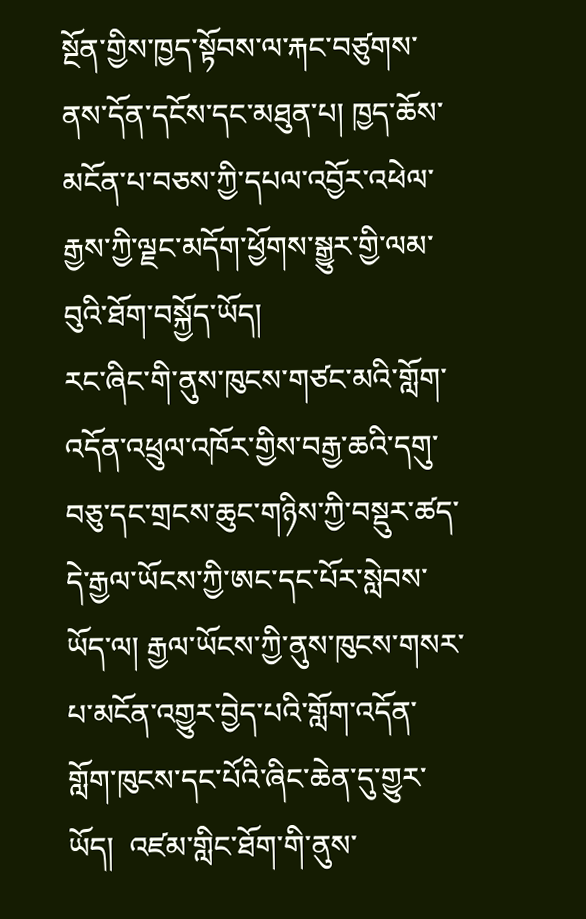སྔོན་གྱིས་ཁྱད་སྟོབས་ལ་རྐང་བཙུགས་ནས་དོན་དངོས་དང་མཐུན་པ། ཁྱད་ཆོས་མངོན་པ་བཅས་ཀྱི་དཔལ་འབྱོར་འཕེལ་རྒྱས་ཀྱི་ལྗང་མདོག་ཕྱོགས་སྒྱུར་གྱི་ལམ་བུའི་ཐོག་བསྐྱོད་ཡོད།
རང་ཞིང་གི་ནུས་ཁུངས་གཙང་མའི་གློག་འདོན་འཕྲུལ་འཁོར་གྱིས་བརྒྱ་ཆའི་དགུ་བཅུ་དང་གྲངས་ཆུང་གཉིས་ཀྱི་བསྡུར་ཚད་དེ་རྒྱལ་ཡོངས་ཀྱི་ཨང་དང་པོར་སླེབས་ཡོད་ལ། རྒྱལ་ཡོངས་ཀྱི་ནུས་ཁུངས་གསར་པ་མངོན་འགྱུར་བྱེད་པའི་གློག་འདོན་གློག་ཁུངས་དང་པོའི་ཞིང་ཆེན་དུ་གྱུར་ཡོད།  འཛམ་གླིང་ཐོག་གི་ནུས་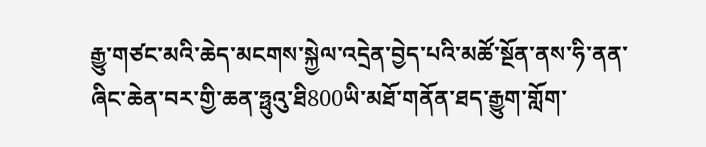རྒྱུ་གཙང་མའི་ཆེད་མངགས་སྐྱེལ་འདྲེན་བྱེད་པའི་མཚོ་སྔོན་ནས་ཧི་ནན་ཞིང་ཆེན་བར་གྱི་ཆན་ཧྥུའུ་ཐི800ཡི་མཐོ་གནོན་ཐད་རྒྱུག་གློག་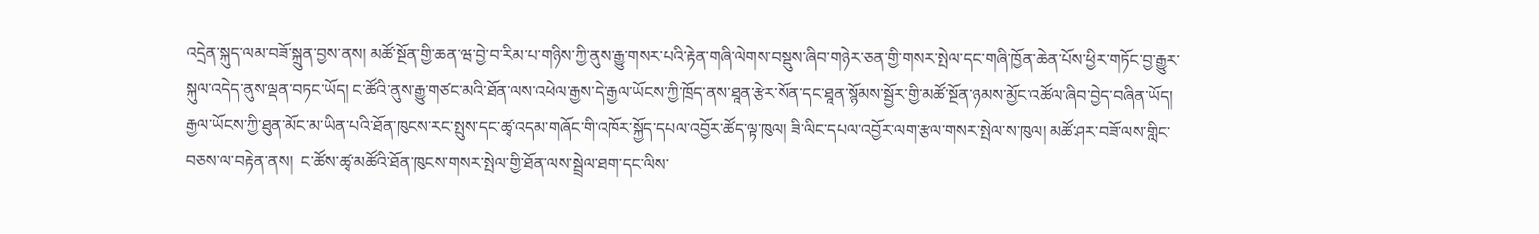འདྲེན་སྐུད་ལམ་བཟོ་སྐྲུན་བྱས་ནས། མཚོ་སྔོན་གྱི་ཆན་ཝ་བྱེ་བ་རིམ་པ་གཉིས་ཀྱི་ནུས་རྒྱུ་གསར་པའི་རྟེན་གཞི་ལེགས་བསྡུས་ཞིབ་གཉེར་ཅན་གྱི་གསར་སྤེལ་དང་གཞི་ཁྱོན་ཆེན་པོས་ཕྱིར་གཏོང་བྱ་རྒྱུར་སྐུལ་འདེད་ནུས་ལྡན་བཏང་ཡོད། ང་ཚོའི་ནུས་རྒྱུ་གཙང་མའི་ཐོན་ལས་འཕེལ་རྒྱས་དེ་རྒྱལ་ཡོངས་ཀྱི་ཁྲོད་ནས་ཐཱན་རྩེར་སོན་དང་ཐཱན་སྙོམས་སྦྱོར་གྱི་མཚོ་སྔོན་ཉམས་མྱོང་འཚོལ་ཞིབ་བྱེད་བཞིན་ཡོད།
རྒྱལ་ཡོངས་ཀྱི་ཐུན་མོང་མ་ཡིན་པའི་ཐོན་ཁུངས་རང་སྤུས་དང་ཚྭ་འདམ་གཞོང་གི་འཁོར་སྐྱོད་དཔལ་འབྱོར་ཚོད་ལྟ་ཁུལ། ཟི་ལིང་དཔལ་འབྱོར་ལག་རྩལ་གསར་སྤེལ་ས་ཁུལ། མཚོ་ཤར་བཟོ་ལས་གླིང་བཅས་ལ་བརྟེན་ནས།  ང་ཚོས་ཚྭ་མཚོའི་ཐོན་ཁུངས་གསར་སྤེལ་གྱི་ཐོན་ལས་སྦྲེལ་ཐག་དང་ལིས་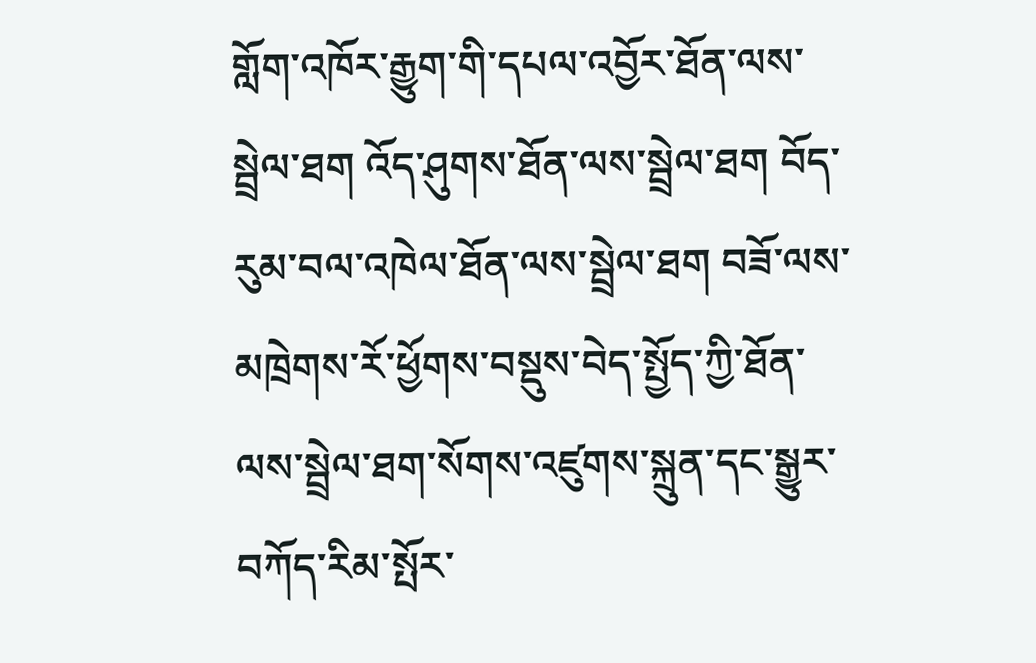གློག་འཁོར་རྒྱུག་གི་དཔལ་འབྱོར་ཐོན་ལས་སྦྲེལ་ཐག འོད་ཤུགས་ཐོན་ལས་སྦྲེལ་ཐག བོད་རུམ་བལ་འཁེལ་ཐོན་ལས་སྦྲེལ་ཐག བཟོ་ལས་མཁྲེགས་རོ་ཕྱོགས་བསྡུས་བེད་སྤྱོད་ཀྱི་ཐོན་ལས་སྦྲེལ་ཐག་སོགས་འཛུགས་སྐྲུན་དང་སྒྱུར་བཀོད་རིམ་སྤོར་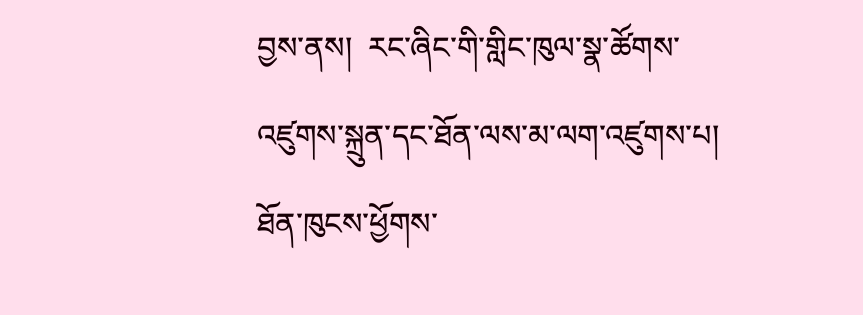བྱས་ནས།  རང་ཞིང་གི་གླིང་ཁུལ་སྣ་ཚོགས་འཛུགས་སྐྲུན་དང་ཐོན་ལས་མ་ལག་འཛུགས་པ། ཐོན་ཁུངས་ཕྱོགས་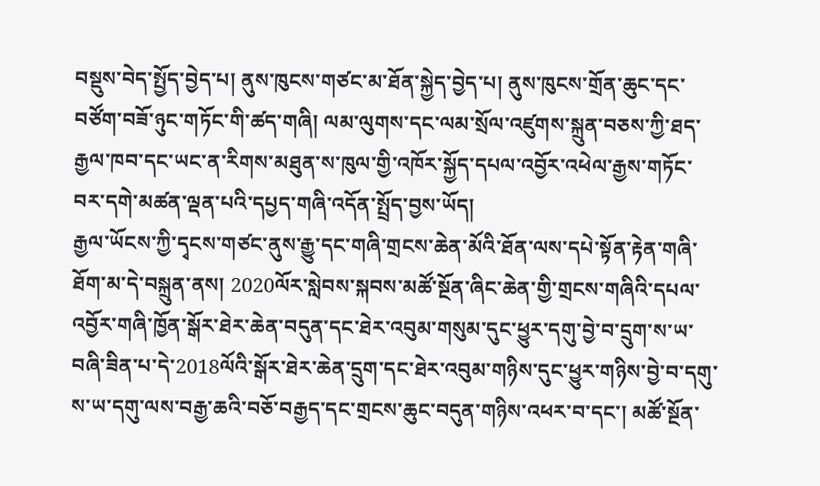བསྡུས་བེད་སྤྱོད་བྱེད་པ། ནུས་ཁུངས་གཙང་མ་ཐོན་སྐྱེད་བྱེད་པ། ནུས་ཁུངས་གྲོན་ཆུང་དང་བཙོག་བཟོ་ཉུང་གཏོང་གི་ཚད་གཞི། ལམ་ལུགས་དང་ལམ་སྲོལ་འཛུགས་སྐྲུན་བཅས་ཀྱི་ཐད་རྒྱལ་ཁབ་དང་ཡང་ན་རིགས་མཐུན་ས་ཁུལ་གྱི་འཁོར་སྐྱོད་དཔལ་འབྱོར་འཕེལ་རྒྱས་གཏོང་བར་དགེ་མཚན་ལྡན་པའི་དཔྱད་གཞི་འདོན་སྤྲོད་བྱས་ཡོད།
རྒྱལ་ཡོངས་ཀྱི་དྭངས་གཙང་ནུས་རྒྱུ་དང་གཞི་གྲངས་ཆེན་མོའི་ཐོན་ལས་དཔེ་སྟོན་རྟེན་གཞི་ཐོག་མ་དེ་བསྐྲུན་ནས། 2020ལོར་སླེབས་སྐབས་མཚོ་སྔོན་ཞིང་ཆེན་གྱི་གྲངས་གཞིའི་དཔལ་འབྱོར་གཞི་ཁྱོན་སྒོར་ཐེར་ཆེན་བདུན་དང་ཐེར་འབུམ་གསུམ་དུང་ཕྱུར་དགུ་བྱེ་བ་དྲུག་ས་ཡ་བཞི་ཟིན་པ་དེ་2018ལོའི་སྒོར་ཐེར་ཆེན་དྲུག་དང་ཐེར་འབུམ་གཉིས་དུང་ཕྱུར་གཉིས་བྱེ་བ་དགུ་ས་ཡ་དགུ་ལས་བརྒྱ་ཆའི་བཅོ་བརྒྱད་དང་གྲངས་ཆུང་བདུན་གཉིས་འཕར་བ་དང་། མཚོ་སྔོན་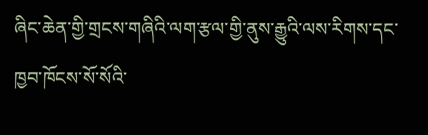ཞིང་ཆེན་གྱི་གྲངས་གཞིའི་ལག་རྩལ་གྱི་ནུས་རྒྱུའི་ལས་རིགས་དང་ཁྱབ་ཁོངས་སོ་སོའི་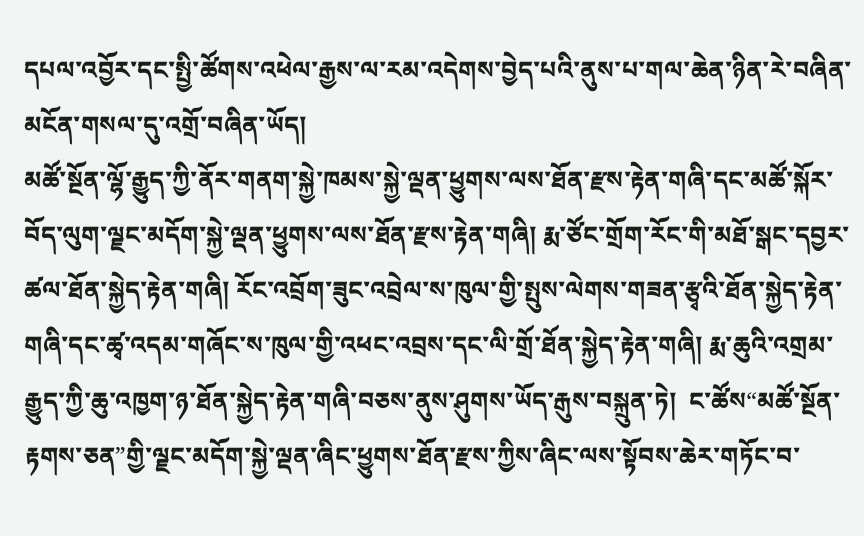དཔལ་འབྱོར་དང་སྤྱི་ཚོགས་འཕེལ་རྒྱས་ལ་རམ་འདེགས་བྱེད་པའི་ནུས་པ་གལ་ཆེན་ཉིན་རེ་བཞིན་མངོན་གསལ་དུ་འགྲོ་བཞིན་ཡོད།
མཚོ་སྔོན་ལྷོ་རྒྱུད་ཀྱི་ནོར་གནག་སྐྱེ་ཁམས་སྐྱེ་ལྡན་ཕྱུགས་ལས་ཐོན་རྫས་རྟེན་གཞི་དང་མཚོ་སྐོར་བོད་ལུག་ལྗང་མདོག་སྐྱེ་ལྡན་ཕྱུགས་ལས་ཐོན་རྫས་རྟེན་གཞི། རྨ་ཙོང་གྲོག་རོང་གི་མཐོ་སྒང་དབྱར་ཚལ་ཐོན་སྐྱེད་རྟེན་གཞི། རོང་འབྲོག་ཟུང་འབྲེལ་ས་ཁུལ་གྱི་སྤུས་ལེགས་གཟན་རྩྭའི་ཐོན་སྐྱེད་རྟེན་གཞི་དང་ཚྭ་འདམ་གཞོང་ས་ཁུལ་གྱི་འཕང་འབྲས་དང་ལི་གྲོ་ཐོན་སྐྱེད་རྟེན་གཞི། རྨ་ཆུའི་འགྲམ་རྒྱུད་ཀྱི་ཆུ་འཁྱག་ཉ་ཐོན་སྐྱེད་རྟེན་གཞི་བཅས་ནུས་ཤུགས་ཡོད་རྒུས་བསྐྲུན་ཏེ།  ང་ཚོས“མཚོ་སྔོན་རྟགས་ཅན”གྱི་ལྗང་མདོག་སྐྱེ་ལྡན་ཞིང་ཕྱུགས་ཐོན་རྫས་ཀྱིས་ཞིང་ལས་སྟོབས་ཆེར་གཏོང་བ་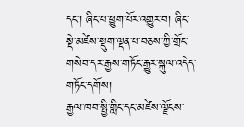དང་། ཞིང་པ་ཕྱུག་པོར་འགྱུར་བ། ཞིང་སྡེ་མཛེས་སྡུག་ལྡན་པ་བཅས་ཀྱི་གྲོང་གསེབ་དར་རྒྱས་གཏོང་རྒྱུར་སྐུལ་འདེད་གཏོང་དགོས།
རྒྱལ་ཁབ་སྤྱི་གླིང་དང་མཛེས་ལྗོངས་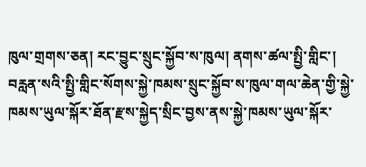ཁུལ་གྲགས་ཅན། རང་བྱུང་སྲུང་སྐྱོབ་ས་ཁུལ། ནགས་ཚལ་སྤྱི་གླིང་། བརླན་སའི་སྤྱི་གླིང་སོགས་སྐྱེ་ཁམས་སྲུང་སྐྱོབ་ས་ཁུལ་གལ་ཆེན་གྱི་སྐྱེ་ཁམས་ཡུལ་སྐོར་ཐོན་རྫས་སྐྱེད་སྲིང་བྱས་ནས་སྐྱེ་ཁམས་ཡུལ་སྐོར་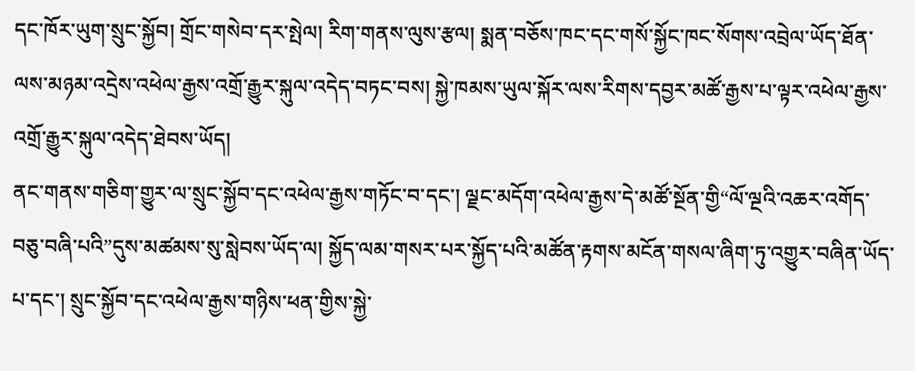དང་ཁོར་ཡུག་སྲུང་སྐྱོབ། གྲོང་གསེབ་དར་སྤེལ། རིག་གནས་ལུས་རྩལ། སྨན་བཅོས་ཁང་དང་གསོ་སྐྱོང་ཁང་སོགས་འབྲེལ་ཡོད་ཐོན་ལས་མཉམ་འདྲེས་འཕེལ་རྒྱས་འགྲོ་རྒྱུར་སྐུལ་འདེད་བཏང་བས། སྐྱེ་ཁམས་ཡུལ་སྐོར་ལས་རིགས་དབྱར་མཚོ་རྒྱས་པ་ལྟར་འཕེལ་རྒྱས་འགྲོ་རྒྱུར་སྐུལ་འདེད་ཐེབས་ཡོད།
ནང་གནས་གཅིག་གྱུར་ལ་སྲུང་སྐྱོབ་དང་འཕེལ་རྒྱས་གཏོང་བ་དང་། ལྗང་མདོག་འཕེལ་རྒྱས་དེ་མཚོ་སྔོན་གྱི“ལོ་ལྔའི་འཆར་འགོད་བཅུ་བཞི་པའི”དུས་མཚམས་སུ་སླེབས་ཡོད་ལ། སྐྱོད་ལམ་གསར་པར་སྐྱོད་པའི་མཚོན་རྟགས་མངོན་གསལ་ཞིག་ཏུ་འགྱུར་བཞིན་ཡོད་པ་དང་། སྲུང་སྐྱོབ་དང་འཕེལ་རྒྱས་གཉིས་ཕན་གྱིས་སྐྱེ་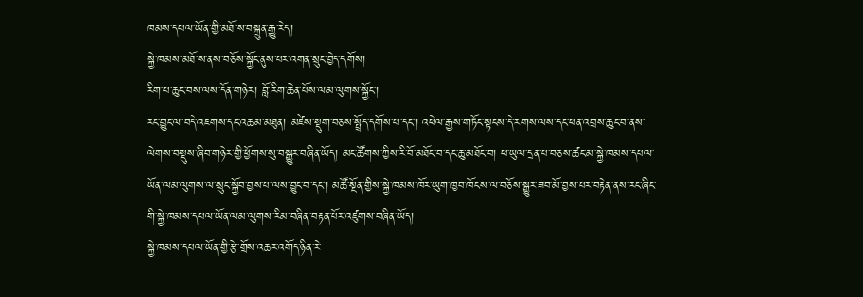ཁམས་དཔལ་ཡོན་གྱི་མཐོ་ས་བསྐྲུན་རྒྱུ་རེད།
སྐྱེ་ཁམས་མཐོ་ས་ནས་བཅོས་སྐྱོང་ནུས་པར་འགན་སྲུང་བྱེད་དགོས།
རིག་པ་ཆུང་བས་ལས་དོན་གཉེར། བློ་རིག་ཆེན་པོས་ལམ་ལུགས་སྐྱོང་།
རང་བྱུང་ལ་བདེ་འཇགས་དང་འཆམ་མཐུན། མཛེས་སྡུག་བཅས་སྤྲོད་དགོས་པ་དང་། འཕེལ་རྒྱས་གཏོང་སྟངས་དེ་རགས་ལས་དང་ཕན་འབྲས་ཆུང་བ་ནས་ལེགས་བསྡུས་ཞིབ་གཉེར་གྱི་ཕྱོགས་སུ་བསྒྱུར་བཞིན་ཡོད། མང་ཚོགས་ཀྱིས་རི་བོ་མཐོང་བ་དང་ཆུ་མཐོང་བ། ཕ་ཡུལ་དྲན་པ་བཅས་ཚང་མ་སྐྱེ་ཁམས་དཔལ་ཡོན་ལམ་ལུགས་ལ་སྲུང་སྐྱོབ་བྱས་པ་ལས་བྱུང་བ་དང་། མཚོ་སྔོན་གྱིས་སྐྱེ་ཁམས་ཁོར་ཡུག་ཁྱབ་ཁོངས་ལ་བཅོས་སྒྱུར་ཟབ་མོ་བྱས་པར་བརྟེན་ནས་རང་ཞིང་གི་སྐྱེ་ཁམས་དཔལ་ཡོན་ལམ་ལུགས་རིམ་བཞིན་བརྟན་པོར་འཛུགས་བཞིན་ཡོད།
སྐྱེ་ཁམས་དཔལ་ཡོན་གྱི་རྩེ་གྲོས་འཆར་འགོད་ཉིན་རེ་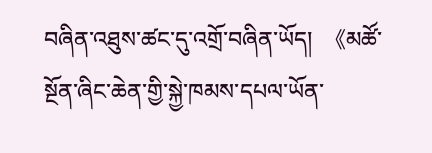བཞིན་འཐུས་ཚང་དུ་འགྲོ་བཞིན་ཡོད།  《མཚོ་སྔོན་ཞིང་ཆེན་གྱི་སྐྱེ་ཁམས་དཔལ་ཡོན་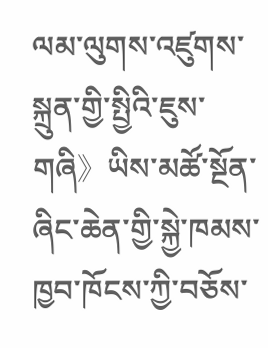ལམ་ལུགས་འཛུགས་སྐྲུན་གྱི་སྤྱིའི་ཇུས་གཞི》ཡིས་མཚོ་སྔོན་ཞིང་ཆེན་གྱི་སྐྱེ་ཁམས་ཁྱབ་ཁོངས་ཀྱི་བཅོས་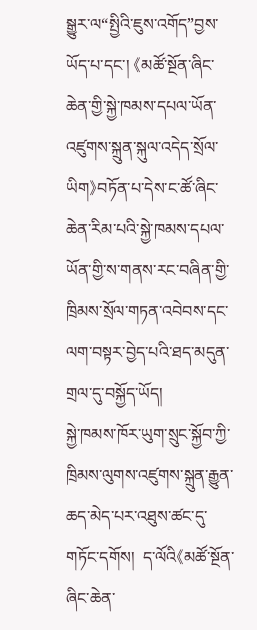སྒྱུར་ལ“སྤྱིའི་ཇུས་འགོད”བྱས་ཡོད་པ་དང་། 《མཚོ་སྔོན་ཞིང་ཆེན་གྱི་སྐྱེ་ཁམས་དཔལ་ཡོན་འཛུགས་སྐྲུན་སྐུལ་འདེད་སྲོལ་ཡིག》བཏོན་པ་དེས་ང་ཚོ་ཞིང་ཆེན་རིམ་པའི་སྐྱེ་ཁམས་དཔལ་ཡོན་གྱི་ས་གནས་རང་བཞིན་གྱི་ཁྲིམས་སྲོལ་གཏན་འབེབས་དང་ལག་བསྟར་བྱེད་པའི་ཐད་མདུན་གྲལ་དུ་བསྐྱོད་ཡོད།
སྐྱེ་ཁམས་ཁོར་ཡུག་སྲུང་སྐྱོབ་ཀྱི་ཁྲིམས་ལུགས་འཛུགས་སྐྲུན་རྒྱུན་ཆད་མེད་པར་འཐུས་ཚང་དུ་གཏོང་དགོས།  ད་ལོའི《མཚོ་སྔོན་ཞིང་ཆེན་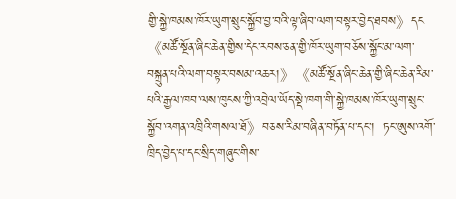གྱི་སྐྱེ་ཁམས་ཁོར་ཡུག་སྲུང་སྐྱོབ་བྱ་བའི་ལྟ་ཞིབ་ལག་བསྟར་བྱེད་ཐབས》དང《མཚོ་སྔོན་ཞིང་ཆེན་གྱིས་དེང་རབས་ཅན་གྱི་ཁོར་ཡུག་བཅོས་སྐྱོང་མ་ལག་བསྐྲུན་པའི་ལག་བསྟར་བསམ་འཆར།》《མཚོ་སྔོན་ཞིང་ཆེན་གྱི་ཞིང་ཆེན་རིམ་པའི་རྒྱལ་ཁབ་ལས་ཁུངས་ཀྱི་འབྲེལ་ཡོད་སྡེ་ཁག་གི་སྐྱེ་ཁམས་ཁོར་ཡུག་སྲུང་སྐྱོབ་འགན་འཁྲིའི་གསལ་ཐོ》བཅས་རིམ་བཞིན་བཏོན་པ་དང་།  ཏང་ཨུས་འགོ་ཁྲིད་བྱེད་པ་དང་སྲིད་གཞུང་གིས་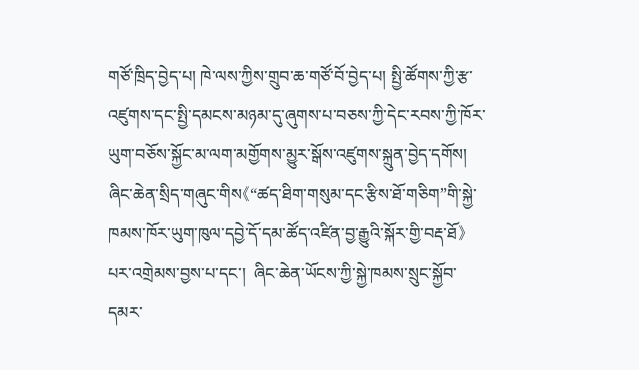གཙོ་ཁྲིད་བྱེད་པ། ཁེ་ལས་ཀྱིས་གྲུབ་ཆ་གཙོ་བོ་བྱེད་པ། སྤྱི་ཚོགས་ཀྱི་རྩ་འཛུགས་དང་སྤྱི་དམངས་མཉམ་དུ་ཞུགས་པ་བཅས་ཀྱི་དེང་རབས་ཀྱི་ཁོར་ཡུག་བཅོས་སྐྱོང་མ་ལག་མགྱོགས་མྱུར་སྒོས་འཛུགས་སྐྲུན་བྱེད་དགོས།  ཞིང་ཆེན་སྲིད་གཞུང་གིས《“ཚད་ཐིག་གསུམ་དང་རྩིས་ཐོ་གཅིག”གི་སྐྱེ་ཁམས་ཁོར་ཡུག་ཁུལ་དབྱེ་དོ་དམ་ཚོད་འཛིན་བྱ་རྒྱུའི་སྐོར་གྱི་བརྡ་ཐོ》པར་འགྲེམས་བྱས་པ་དང་།  ཞིང་ཆེན་ཡོངས་ཀྱི་སྐྱེ་ཁམས་སྲུང་སྐྱོབ་དམར་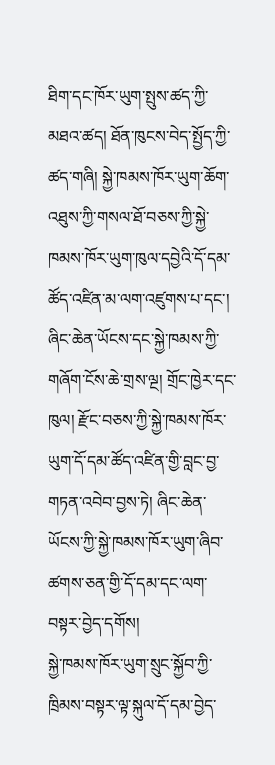ཐིག་དང་ཁོར་ཡུག་སྤུས་ཚད་ཀྱི་མཐའ་ཚད། ཐོན་ཁུངས་བེད་སྤྱོད་ཀྱི་ཚད་གཞི། སྐྱེ་ཁམས་ཁོར་ཡུག་ཆོག་འཐུས་ཀྱི་གསལ་ཐོ་བཅས་ཀྱི་སྐྱེ་ཁམས་ཁོར་ཡུག་ཁུལ་དབྱེའི་དོ་དམ་ཚོད་འཛིན་མ་ལག་འཛུགས་པ་དང་། ཞིང་ཆེན་ཡོངས་དང་སྐྱེ་ཁམས་ཀྱི་གཞོག་ངོས་ཆེ་གྲས་ལྔ། གྲོང་ཁྱེར་དང་ཁུལ། རྫོང་བཅས་ཀྱི་སྐྱེ་ཁམས་ཁོར་ཡུག་དོ་དམ་ཚོད་འཛིན་གྱི་བླང་བྱ་གཏན་འབེབ་བྱས་ཏེ། ཞིང་ཆེན་ཡོངས་ཀྱི་སྐྱེ་ཁམས་ཁོར་ཡུག་ཞིབ་ཚགས་ཅན་གྱི་དོ་དམ་དང་ལག་བསྟར་བྱེད་དགོས།
སྐྱེ་ཁམས་ཁོར་ཡུག་སྲུང་སྐྱོབ་ཀྱི་ཁྲིམས་བསྟར་ལྟ་སྐུལ་དོ་དམ་བྱེད་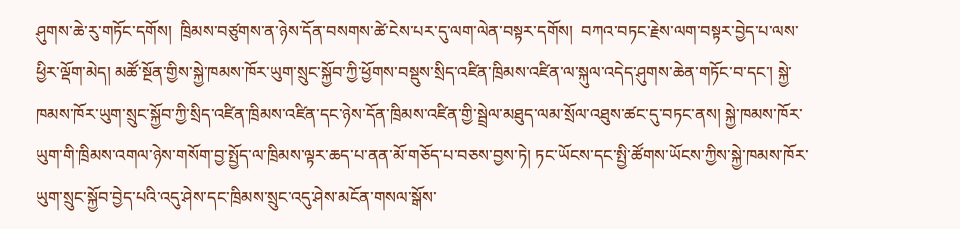ཤུགས་ཆེ་རུ་གཏོང་དགོས།  ཁྲིམས་བཙུགས་ན་ཉེས་དོན་བསགས་ཚེ་ངེས་པར་དུ་ལག་ལེན་བསྟར་དགོས།  བཀའ་བཏང་རྗེས་ལག་བསྟར་བྱེད་པ་ལས་ཕྱིར་ལྡོག་མེད། མཚོ་སྔོན་གྱིས་སྐྱེ་ཁམས་ཁོར་ཡུག་སྲུང་སྐྱོབ་ཀྱི་ཕྱོགས་བསྡུས་སྲིད་འཛིན་ཁྲིམས་འཛིན་ལ་སྐུལ་འདེད་ཤུགས་ཆེན་གཏོང་བ་དང་། སྐྱེ་ཁམས་ཁོར་ཡུག་སྲུང་སྐྱོབ་ཀྱི་སྲིད་འཛིན་ཁྲིམས་འཛིན་དང་ཉེས་དོན་ཁྲིམས་འཛིན་གྱི་སྦྲེལ་མཐུད་ལམ་སྲོལ་འཐུས་ཚང་དུ་བཏང་ནས། སྐྱེ་ཁམས་ཁོར་ཡུག་གི་ཁྲིམས་འགལ་ཉེས་གསོག་བྱ་སྤྱོད་ལ་ཁྲིམས་ལྟར་ཆད་པ་ནན་མོ་གཅོད་པ་བཅས་བྱས་ཏེ། ཏང་ཡོངས་དང་སྤྱི་ཚོགས་ཡོངས་ཀྱིས་སྐྱེ་ཁམས་ཁོར་ཡུག་སྲུང་སྐྱོབ་བྱེད་པའི་འདུ་ཤེས་དང་ཁྲིམས་སྲུང་འདུ་ཤེས་མངོན་གསལ་སྒོས་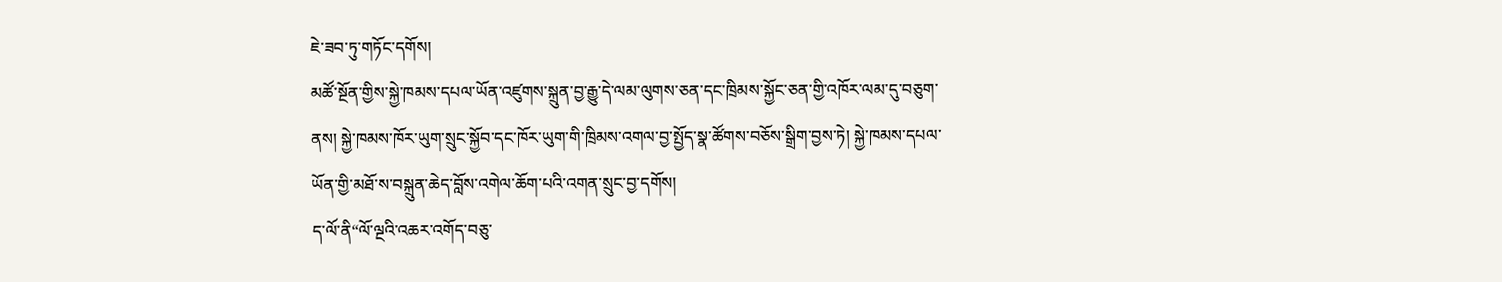ཇེ་ཟབ་ཏུ་གཏོང་དགོས།
མཚོ་སྔོན་གྱིས་སྐྱེ་ཁམས་དཔལ་ཡོན་འཛུགས་སྐྲུན་བྱ་རྒྱུ་དེ་ལམ་ལུགས་ཅན་དང་ཁྲིམས་སྐྱོང་ཅན་གྱི་འཁོར་ལམ་དུ་བཅུག་ནས། སྐྱེ་ཁམས་ཁོར་ཡུག་སྲུང་སྐྱོབ་དང་ཁོར་ཡུག་གི་ཁྲིམས་འགལ་བྱ་སྤྱོད་སྣ་ཚོགས་བཅོས་སྒྲིག་བྱས་ཏེ། སྐྱེ་ཁམས་དཔལ་ཡོན་གྱི་མཐོ་ས་བསྐྲུན་ཆེད་བློས་འགེལ་ཆོག་པའི་འགན་སྲུང་བྱ་དགོས།
ད་ལོ་ནི“ལོ་ལྔའི་འཆར་འགོད་བཅུ་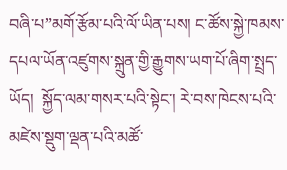བཞི་པ”མགོ་རྩོམ་པའི་ལོ་ཡིན་པས། ང་ཚོས་སྐྱེ་ཁམས་དཔལ་ཡོན་འཛུགས་སྐྲུན་གྱི་རྒྱུགས་ཡག་པོ་ཞིག་སྤྲད་ཡོད།  སྐྱོད་ལམ་གསར་པའི་སྟེང་། རེ་བས་ཁེངས་པའི་མཛེས་སྡུག་ལྡན་པའི་མཚོ་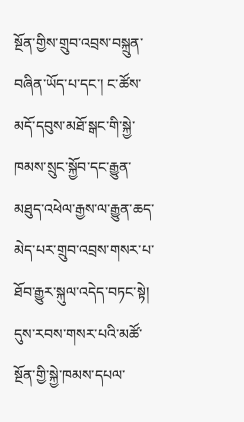སྔོན་གྱིས་གྲུབ་འབྲས་བསྐྲུན་བཞིན་ཡོད་པ་དང་། ང་ཚོས་མདོ་དབུས་མཐོ་སྒང་གི་སྐྱེ་ཁམས་སྲུང་སྐྱོབ་དང་རྒྱུན་མཐུད་འཕེལ་རྒྱས་ལ་རྒྱུན་ཆད་མེད་པར་གྲུབ་འབྲས་གསར་པ་ཐོབ་རྒྱུར་སྐུལ་འདེད་བཏང་སྟེ། དུས་རབས་གསར་པའི་མཚོ་སྔོན་གྱི་སྐྱེ་ཁམས་དཔལ་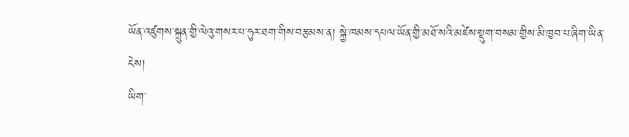ཡོན་འཛུགས་སྐྲུན་གྱི་ལེའུ་གསར་པ་ཧུར་ཐག་གིས་བརྩམས་ན། སྐྱེ་ཁམས་དཔལ་ཡོན་གྱི་མཐོ་སའི་མཛེས་སྡུག་བསམ་གྱིས་མི་ཁྱབ་པ་ཞིག་ཡིན་ངེས།
ཡིག་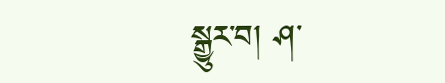སྒྱུར་བ། ཤ་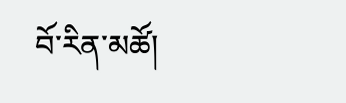བོ་རིན་མཚོ།